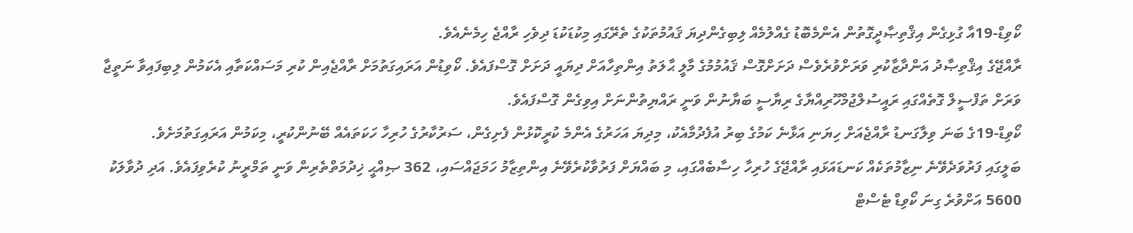ކޯވިޑް-19އާ ގުޅިގެން އިޤްތިޞާދީގޮތުން އެންމެބޮޑު ގެއްލުމެއް ލިބިގެންދިޔަ ޤައުމުތަކުގެ ތެރޭގައި މިކުޑަކުޑަ ދިވެހި ރާއްޖެ ހިމެނެއެވެ.
ރާއްޖޭގެ އިޤްތިޞާދު އަންދާޒާކުރި ވަރަށްވުރެވެސް ދަށަށްގޮސް ޤައުމުމުގެ މާލީ ޙާލަތު އިންތިހާއަށް ދިޔައީ ދަށަށް ގޮސްފައެވެ. ކޯވިޑުން އަރައިގަތުމަށް ރާއްޖެއިން ކުރި މަސައްކަތާއި އެކަމުން ލިބިފައިވާ ނަތީޖާ ވަރަށް ތަފްސީލް ގޮތެއްގައި ރައީސުލްޖުމްހޫރިއްޔާގެ ރިޔާސީ ބަޔާނުން ވަނީ ރައްޔިތުންނަށް އިވިގެން ގޮސްފައެވެ.
ކޯވިޑް-19ގެ ބަނަ ވިލާގަނޑު ރާއްޖެއަށް ހިޔަނި އަޅާނެ ކަމުގެ ބިރު އުފެދުމާއެކު، މިދިޔަ އަހަރުގެ އެންމެ ކުރީކޮޅުން ފެށިގެން، ސަރުކާރުގެ ހުރިހާ ހަކަތައެއް ބޭނުންކުރީ، މިކަމުން އަރައިގަތުމަށެވެ.
ބަލީގައި ފަރުވަދެވޭނެ ނިޒާމުތަކެއް ކަނޑައަޅައި ރާއްޖޭގެ ހުރިހާ ހިސާބެއްގައި، މި ބައްޔަށް ފަރުވާކުރެވޭނެ އިންތިޒާމު ހަމަޖައްސައި، 362 ޞިއްޙީ ޚިދުމަތްތެރިން ވަނީ ތަމްރީނު ކުރެވިފައެވެ. އަދި ދުވާލަކު 5600 އަށްވުރެ ގިނަ ކޯވިޑް ޓެސްޓް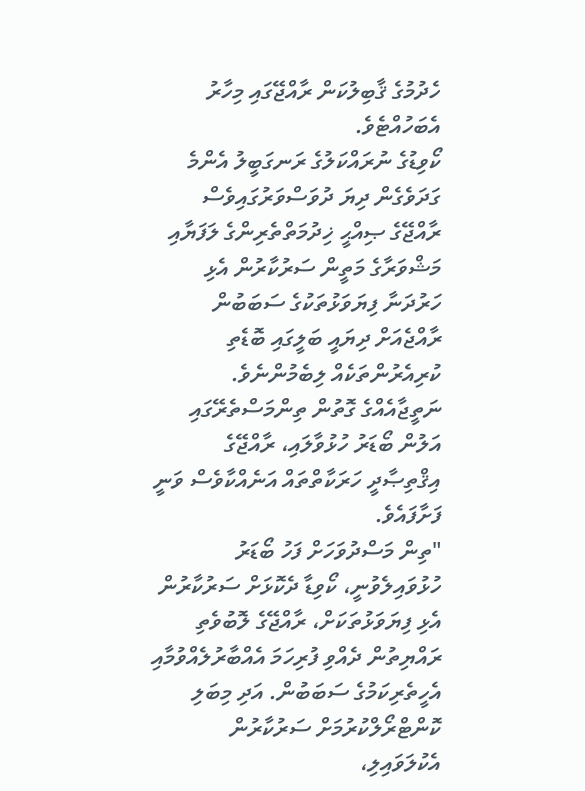ހެދުމުގެ ޤާބިލުކަން ރާއްޖޭގައި މިހާރު އެބަހުއްޓެވެ.
ކޯވިޑުގެ ނުރައްކަލުގެ ރަނގަބީލު އެންމެ ގަދަވެގެން ދިޔަ ދުވަސްވަރުގައިވެސް ރާއްޖޭގެ ޞިއްޙީ ޚިދުމަތްތެރިންގެ ލަފަޔާއި މަޝްވަރާގެ މަތީން ސަރުކާރުން އެޅި ހަރުދަނާ ފިޔަވަޅުތަކުގެ ސަބަބުން ރާއްޖެއަށް ދިޔައީ ބަލީގައި ބޮޑެތި ކުރިއެރުންތަކެއް ލިބެމުންނެވެ. ނަތީޖާއެއްގެ ގޮތުން ތިންމަސްތެރޭގައި އަލުން ބޯޑަރު ހުޅުވާލައި، ރާއްޖޭގެ އިޤްތިޞާދީ ހަރަކާތްތައް އަނެއްކާވެސް ވަނީ ފަށާފައެވެ.
"ތިން މަސްދުވަހަށް ފަހު ބޯޑަރު ހުޅުވައިލެވުނީ، ކޯވިޑާ ދެކޮޅަށް ސަރުކާރުން އެޅި ފިޔަވަޅުތަކަށް، ރާއްޖޭގެ ލޮބުވެތި ރައްޔިތުން ދެއްވި ފުރިހަމަ އެއްބާރުލެއްވުމާއި އެހީތެރިކަމުގެ ސަބަބުން. އަދި މިބަލި ކޮންޓްރޯލްކުރުމަށް ސަރުކާރުން އެކުލަވައިލި،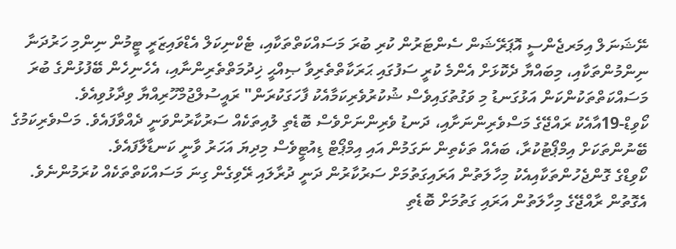ނޭޝަނަލް އިމަރޖެންސީ އޮޕަރޭޝަން ސެންޓަރުން ކުރި ބުރަ މަސައްކަތްތަކާއި، ޓެކްނިކަލް އެޑްވައިޒަރީ ޓީމުން ނިންމި ހަރުދަނާ ނިންމުންތަކާއި، މިބައްޔާ ދެކޮޅަށް އެންމެ ކުރީ ސަފުގައި ޙަރަކާތްތެރިވާ ޞިއްޙީ ޚިދުމަތްތެރިންނާއި، އެހެނިހެން ބޭފުޅުންގެ ބުރަ މަސައްކަތްތަކުންކަން އަޅުގަނޑު މި ވަގުތުގައިވެސް ޝުކުރުވެރިކަމާއެކު ފާހަގަކުރަން" ރައީސުލްޖުމްހޫރިއްޔާ ވިދާޅުވިއެވެ.
ކޯވިޑް-19އާއެކު ރައްޖޭގެ މަސްވެރިންނަށާއި، ދަނޑު ވެރިންނަށްވެސް ބޮޑެތި ލުއިތަކެއް ސަރުކާރުންވަނީ ދެއްވާފައެވެ. މަސްވެރިކަމުގެ ބޭނުންތަކަށް އިމްޕޯޓުކުރާ، ބައެއް ތަކެތިން ނަގަމުން އައި އިމްޕޯޓް ޑިއުޓީވެސް މިދިޔަ އަހަރު ވާނީ ކަނޑާލާފައެވެ.
ކޯވިޑްގެ ގޮންޖެހުންތަކާއިއެކު މިހާލަތުން އަރައިގަތުމަށް ސަރުކާރުން ދަނީ ދުރާލައި ރޭވިގެން ގިނަ މަސައްކަތްތަކެއް ކުރަމުންނެވެ. އެގޮތުން ރާއްޖޭގެ މިހާލަތުން އަރައި ގަތުމަށް ބޮޑެތި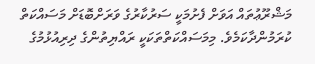މަޝްރޫޢުތައް އަވަށް ފެށުމަކީ ސަރުކާރުގެ ވަރަށްބޮޑަށް މަސައްކަތް ކުރަމުންދާކަމެވެ. މިމަސައްކަތްތަކަކީ ރައްޔިތުންގެ ދިރިއުޅުމުގެ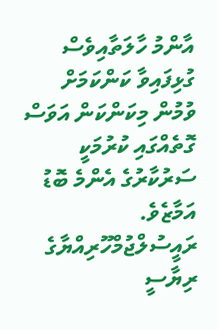އާންމު ހާލަތާއިވެސް ގުޅިފައިވާ ކަންކަމަށް ވުމުން މިކަންކަން އަވަސް ގޮތެއްގައި ކުރުމަކީ ސަރުކާރުގެ އެންމެ ބޮޑު އަމާޒެވެ.
ރައީސުލްޖުމްހޫރިއްޔާގެ ރިޔާސީ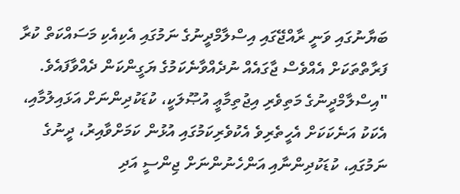ބަޔާނުގައި ވަނީ ރާއްޖޭގައި އިސްލާމްދީނުގެ ނަމުގައި އެކިއެކި މަސައްކަތް ކުރާ ފަރާތްތަކަށް އެއްވެސް ޖާގައެއް ނުދެއްވާނެކަމުގެ ޔަގީންކަން ދެއްވާފައެވެ.
"އިސްލާމްދީނުގެ މަތިވެރި އިޖުތިމާޢީ އުޞޫލަކީ، ކުޑަކުދިންނަށް އަޅައިލުމާއި، އެކަކު އަނެކަކަށް އެހީތެރިވެ އެކުވެރިކަމުގައި އުޅުން ކަމަށްވާއިރު، ދީނުގެ ނަމުގައި، ކުޑަކުދިންނާއި އަންހެނުންނަށް ޖިންސީ އަދި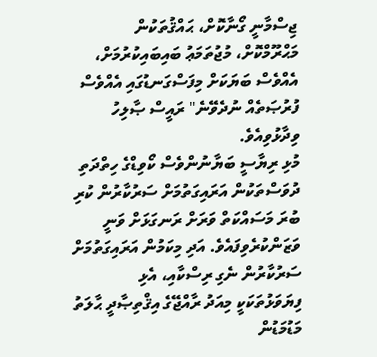ޖިސްމާނީ ގޯނާކޮށް، ޙައްޤުތަކުން މަޙްރޫމްކޮށް، މުޖުތަމަޢު ބައިބައިކުރުމަށް، އެއްވެސް ބަޔަކަށް މިފަސްގަނޑުގައި އެއްވެސް ފުރުޞަތެއް ނުދެވޭނެ" ރައީސް ޞާލިހު ވިދާޅުވިއެވެ.
މުޅި ރިޔާސީ ބަޔާނުންވެސް ކޯވިޑްގެ ހިތްދަތި ދުވަސްތަކުން އަރައިގަތުމަށް ސަރުކާރުން ކުރި ބުރަ މަސައްކަތް ވަރަށް ރަނގަޅަށް ވަނީ ވަޒަންކުރެވިފައެވެ. އަދި މިކަމުން އަރައިގަތުމަށް ސަރުކާރުން ނެގި ރިސްކާއި، އެޅި ފިޔަވަޅުތަކަކީ މިއަދު ރާއްޖޭގެ އިޤްތިޞާދީ ޙާލަތު މަޑުމަޑުން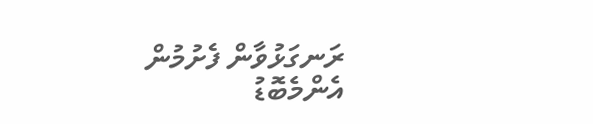ރަނގަޅުވާން ފެށުމުން އެންމެބޮޑު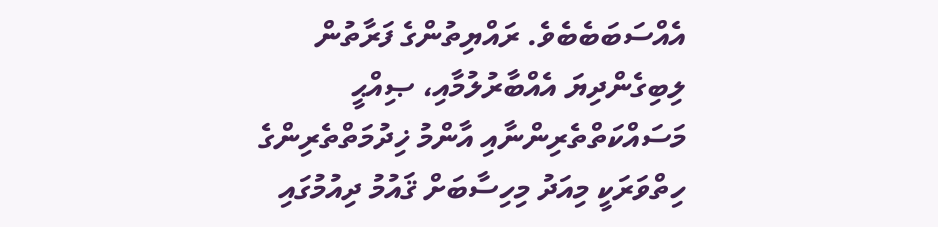އެއްސަބަބެބެވެ. ރައްޔިތުންގެ ފަރާތުން ލިބިގެންދިޔަ އެއްބާރުލުމާއި، ޞިއްޙީ މަސައްކަތްތެރިންނާއި އާންމު ޚިދުމަތްތެރިންގެ ހިތްވަރަކީ މިއަދު މިހިސާބަށް ޤައުމު ދިއުމުގައި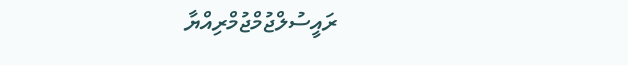ރައީސުލްޖުމްޖުމްރިއްޔާ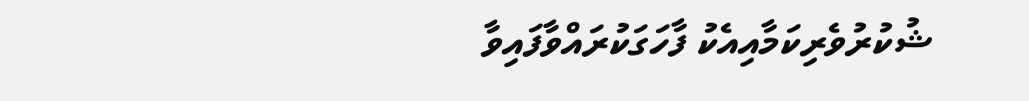ޝުކުރުވެރިކަމާއިއެކު ފާހަގަކުރައްވާފައިވާ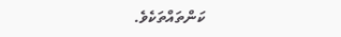ކަންތައްތަކެވެ.